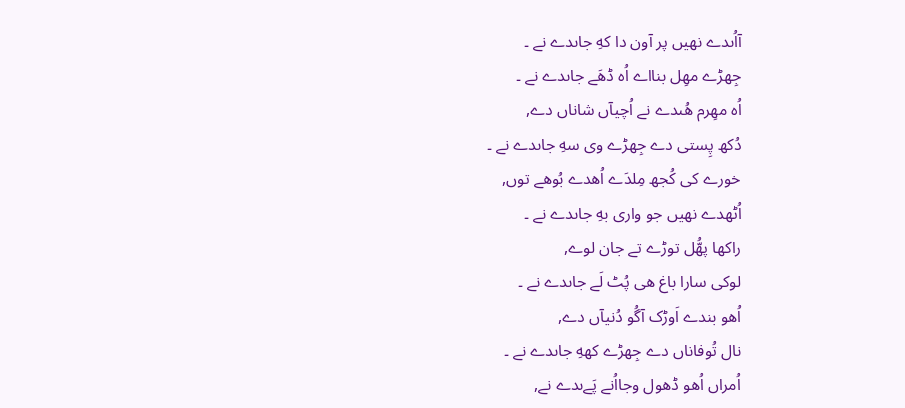آاُںدے نهیں پر آون دا کهِ جاںدے نے ۔
جِهڑے مهِل بنااے اُه ڈھَے جاںدے نے ۔
اُه مهِرم هُںدے نے اُچیآں شاناں دے,
دُکھ پِستی دے جِهڑے وی سهِ جاںدے نے ۔
خورے کی کُجھ مِلدَے اُهدے بُوهے توں,
اُٹھدے نهیں جو واری بهِ جاںدے نے ۔
راکھا پھُّل توڑے تے جان لوے,
لوکی سارا باغ هی پُٹ لَے جاںدے نے ۔
اُهو بندے اَوڑک آگُو دُنیآں دے,
نال تُوفاناں دے جِهڑے کھهِ جاںدے نے ۔
اُمراں اُهو ڈھول وجااُنے پَےںدے نے,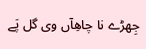جِهڑے نا چاهِآں وی گل پَے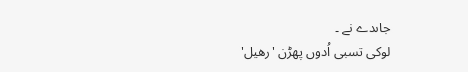جاںدے نے ۔
لوکی تسبی اُدوں پھڑن 'رهیل'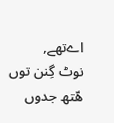اےتھے,
نوٹ گِنن توں هّتھ جدوں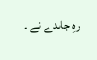رهِ جاںدے نے ۔